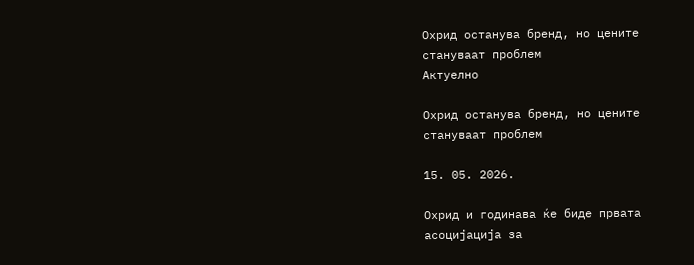Охрид останува бренд, но цените стануваат проблем
Актуелно

Охрид останува бренд, но цените стануваат проблем

15. 05. 2026.

Охрид и годинава ќе биде првата асоцијација за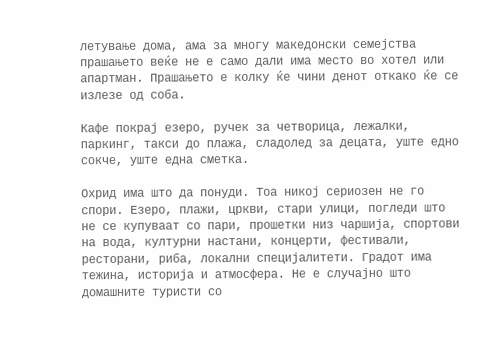летување дома, ама за многу македонски семејства прашањето веќе не е само дали има место во хотел или апартман. Прашањето е колку ќе чини денот откако ќе се излезе од соба.

Кафе покрај езеро, ручек за четворица, лежалки, паркинг, такси до плажа, сладолед за децата, уште едно сокче, уште една сметка.

Охрид има што да понуди. Тоа никој сериозен не го спори. Езеро, плажи, цркви, стари улици, погледи што не се купуваат со пари, прошетки низ чаршија, спортови на вода, културни настани, концерти, фестивали, ресторани, риба, локални специјалитети. Градот има тежина, историја и атмосфера. Не е случајно што домашните туристи со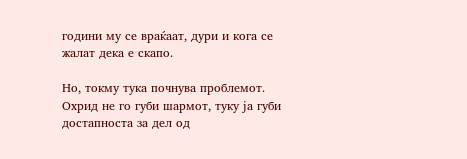години му се враќаат, дури и кога се жалат дека е скапо.

Но, токму тука почнува проблемот. Охрид не го губи шармот, туку ја губи достапноста за дел од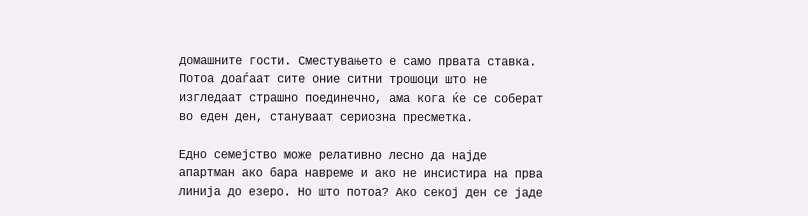домашните гости. Сместувањето е само првата ставка. Потоа доаѓаат сите оние ситни трошоци што не изгледаат страшно поединечно, ама кога ќе се соберат во еден ден, стануваат сериозна пресметка.

Едно семејство може релативно лесно да најде апартман ако бара навреме и ако не инсистира на прва линија до езеро. Но што потоа? Ако секој ден се јаде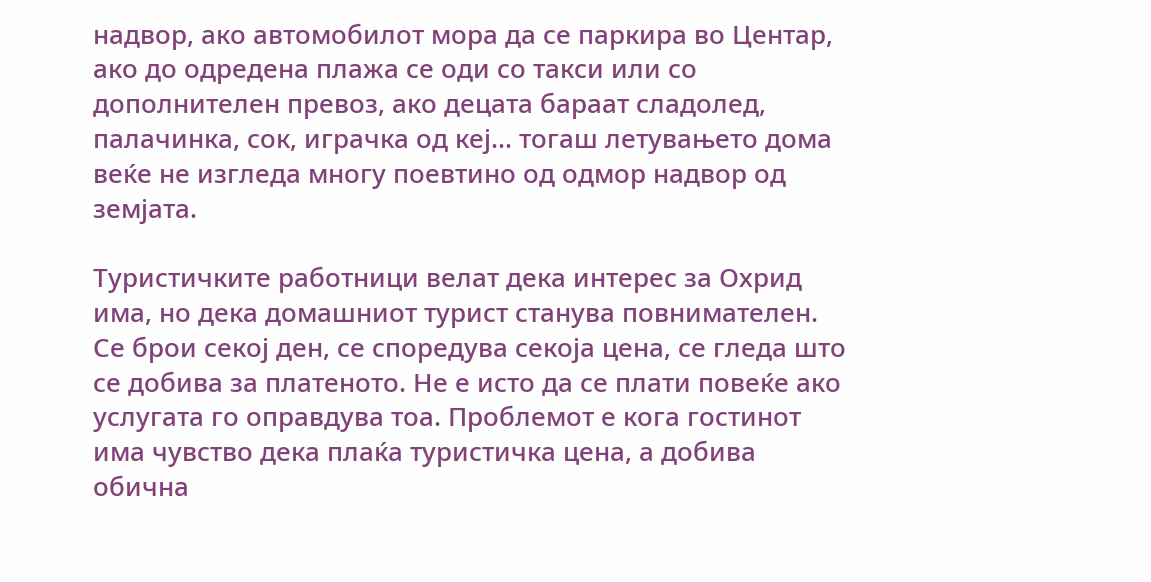надвор, ако автомобилот мора да се паркира во Центар, ако до одредена плажа се оди со такси или со дополнителен превоз, ако децата бараат сладолед, палачинка, сок, играчка од кеј… тогаш летувањето дома веќе не изгледа многу поевтино од одмор надвор од земјата.

Туристичките работници велат дека интерес за Охрид има, но дека домашниот турист станува повнимателен. Се брои секој ден, се споредува секоја цена, се гледа што се добива за платеното. Не е исто да се плати повеќе ако услугата го оправдува тоа. Проблемот е кога гостинот има чувство дека плаќа туристичка цена, а добива обична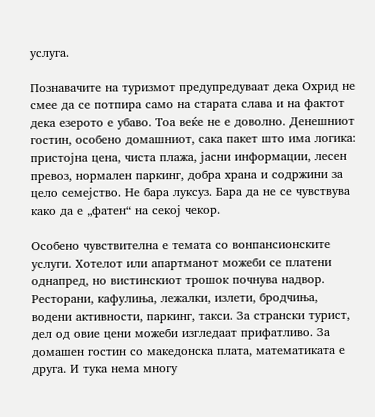услуга.

Познавачите на туризмот предупредуваат дека Охрид не смее да се потпира само на старата слава и на фактот дека езерото е убаво. Тоа веќе не е доволно. Денешниот гостин, особено домашниот, сака пакет што има логика: пристојна цена, чиста плажа, јасни информации, лесен превоз, нормален паркинг, добра храна и содржини за цело семејство. Не бара луксуз. Бара да не се чувствува како да е „фатен“ на секој чекор.

Особено чувствителна е темата со вонпансионските услуги. Хотелот или апартманот можеби се платени однапред, но вистинскиот трошок почнува надвор. Ресторани, кафулиња, лежалки, излети, бродчиња, водени активности, паркинг, такси. За странски турист, дел од овие цени можеби изгледаат прифатливо. За домашен гостин со македонска плата, математиката е друга. И тука нема многу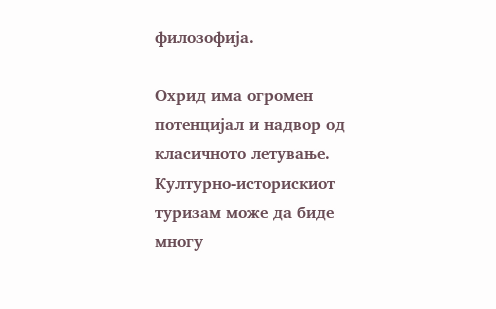филозофија.

Охрид има огромен потенцијал и надвор од класичното летување. Културно-историскиот туризам може да биде многу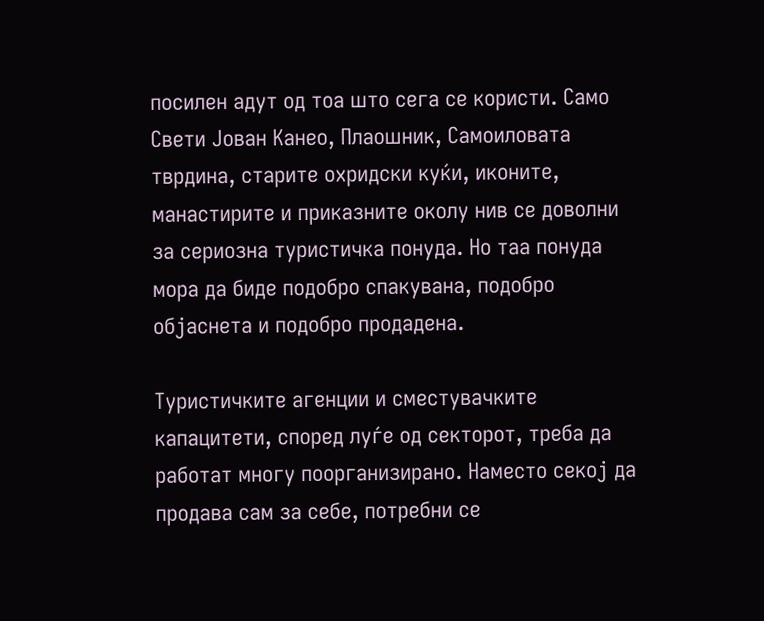посилен адут од тоа што сега се користи. Само Свети Јован Канео, Плаошник, Самоиловата тврдина, старите охридски куќи, иконите, манастирите и приказните околу нив се доволни за сериозна туристичка понуда. Но таа понуда мора да биде подобро спакувана, подобро објаснета и подобро продадена.

Туристичките агенции и сместувачките капацитети, според луѓе од секторот, треба да работат многу поорганизирано. Наместо секој да продава сам за себе, потребни се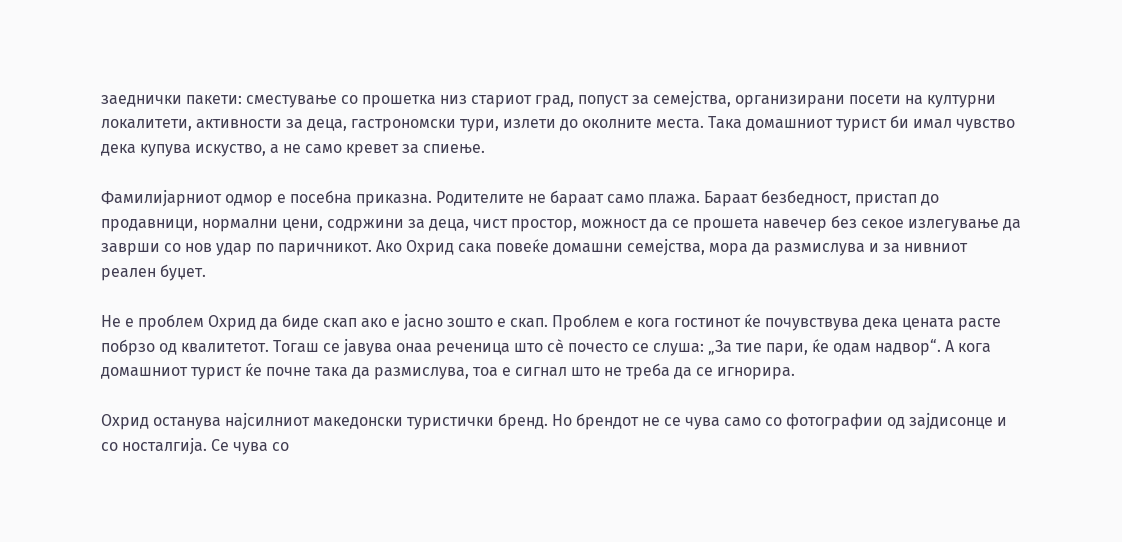заеднички пакети: сместување со прошетка низ стариот град, попуст за семејства, организирани посети на културни локалитети, активности за деца, гастрономски тури, излети до околните места. Така домашниот турист би имал чувство дека купува искуство, а не само кревет за спиење.

Фамилијарниот одмор е посебна приказна. Родителите не бараат само плажа. Бараат безбедност, пристап до продавници, нормални цени, содржини за деца, чист простор, можност да се прошета навечер без секое излегување да заврши со нов удар по паричникот. Ако Охрид сака повеќе домашни семејства, мора да размислува и за нивниот реален буџет.

Не е проблем Охрид да биде скап ако е јасно зошто е скап. Проблем е кога гостинот ќе почувствува дека цената расте побрзо од квалитетот. Тогаш се јавува онаа реченица што сè почесто се слуша: „За тие пари, ќе одам надвор“. А кога домашниот турист ќе почне така да размислува, тоа е сигнал што не треба да се игнорира.

Охрид останува најсилниот македонски туристички бренд. Но брендот не се чува само со фотографии од зајдисонце и со носталгија. Се чува со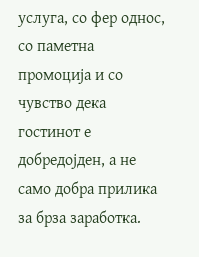услуга, со фер однос, со паметна промоција и со чувство дека гостинот е добредојден, а не само добра прилика за брза заработка.